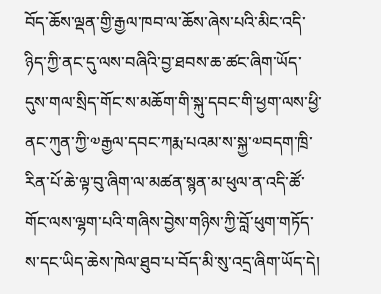བོད་ཆོས་ལྡན་གྱི་རྒྱལ་ཁབ་ལ་ཆོས་ཞེས་པའི་མིང་འདི་ཉིད་ཀྱི་ནང་དུ་ལས་བཞིའི་བྱ་ཐབས་ཆ་ཚང་ཞིག་ཡོད་དུས་གལ་སྲིད་གོང་ས་མཆོག་གི་སྐུ་དབང་གི་ཕྱག་ལས་ཕྱི་ནང་ཀུན་ཀྱི་༧རྒྱལ་དབང་ཀརྨ་པའམ་ས་སྐྱ་༧བདག་ཁྲི་རིན་པོ་ཆེ་ལྟ་བུ་ཞིག་ལ་མཚན་སྙན་མ་ཕུལ་ན་འདི་ཚོ་གོང་ལས་ལྷག་པའི་གཞིས་བྱེས་གཉིས་ཀྱི་བློ་ཕུག་གཏོད་ས་དང་ཡིད་ཆེས་ཁེལ་ཐུབ་པ་བོད་མི་སུ་འདྲ་ཞིག་ཡོད་དེ།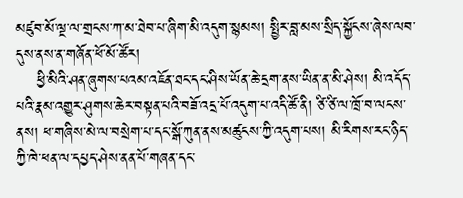མཛུབ་མོ་ལྔ་ལ་གྲངས་ཀ་མ་ཐེབ་པ་ཞིག་མི་འདུག་སྙམས། སྤྱིར་བླ་མས་སྲིད་སྐྱོངས་ཞེས་ལབ་དུས་ནས་ན་གཞོན་ཕོ་མོ་ཚོར།
    ཕྱི་མིའི་ཤན་ཞུགས་པའམ་འཇོན་ཐང་དང་ཤིས་ཡོན་ཆེ་དྲག་ནས་ཡིན་ན་མི་ཤེས། མི་འདོད་པའི་རྣམ་འགྱུར་ཤུགས་ཆེར་བསྟན་པའི་བཟོ་འདྲ་པོ་འདུག་པ་འདི་ཚོ་ནི། ཙི་ཙི་ལ་ཁྲོ་བ་ལངས་ནས། ཕ་གཞིས་མེ་ལ་བསྲེག་པ་དང་སྒོ་ཀུན་ནས་མཚུངས་ཀྱི་འདུག་པས། མི་རིགས་རང་ཉིད་ཀྱི་ཁེ་ཕན་ལ་དཔྱད་ཤེས་ནན་པོ་གཞན་དང་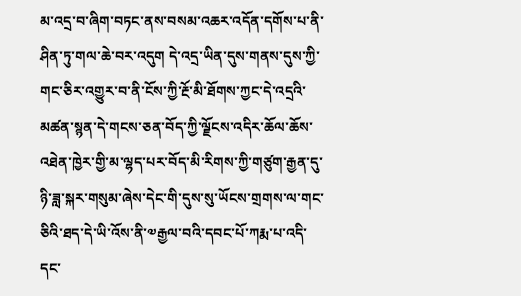མ་འདྲ་བ་ཞིག་བཏང་ནས་བསམ་འཆར་འདོན་དགོས་པ་ནི་ཤིན་ཏུ་གལ་ཆེ་བར་འདུག དེ་འདྲ་ཡིན་དུས་གནས་དུས་ཀྱི་གང་ཅིར་འགྱུར་བ་ནི་ངོས་ཀྱི་རྔོ་མི་ཐོགས་ཀྱང་དེ་འདྲའི་མཚན་སྙན་དེ་གངས་ཅན་བོད་ཀྱི་ལྗོངས་འདིར་ཆོལ་ཆོས་འཐེན་ཁྱེར་གྱི་མ་ལྷད་པར་བོད་མི་རིགས་ཀྱི་གཙུག་རྒྱན་དུ་ཉི་ཟླ་སྐར་གསུམ་ཞེས་དེང་གི་དུས་སུ་ཡོངས་གྲགས་ལ་གང་ཅིའི་ཐད་དེ་ཡི་འོས་ནི་༧རྒྱལ་བའི་དབང་པོ་ཀརྨ་པ་འདི་དང་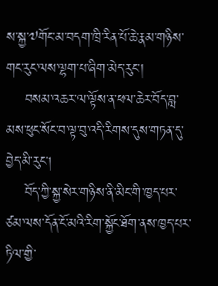ས་སྐྱ་༧གོང་མ་བདག་ཁྲི་རིན་པོ་ཆེ་རྣམ་གཉིས་གང་རུང་ལས་ལྷག་པ་ཞིག་མེད་རུང་།
    བསམ་འཆར་ལ་ལྟོས་ན་ཕལ་ཆེར་བོད་བླ་མས་ཕུང་སོང་བ་ལྟ་བུ་འདི་རིགས་དུས་གཏན་དུ་བྱེད་མི་རུང།
    བོད་ཀྱི་སྐྱ་སེར་གཉིས་ནི་མིང་གི་ཁྱད་པར་ཙམ་ལས་དོན་ངོ་མའི་རིག་སྐྱོང་ཐོག་ནས་ཁྱད་པར་ཏིལ་གྱི་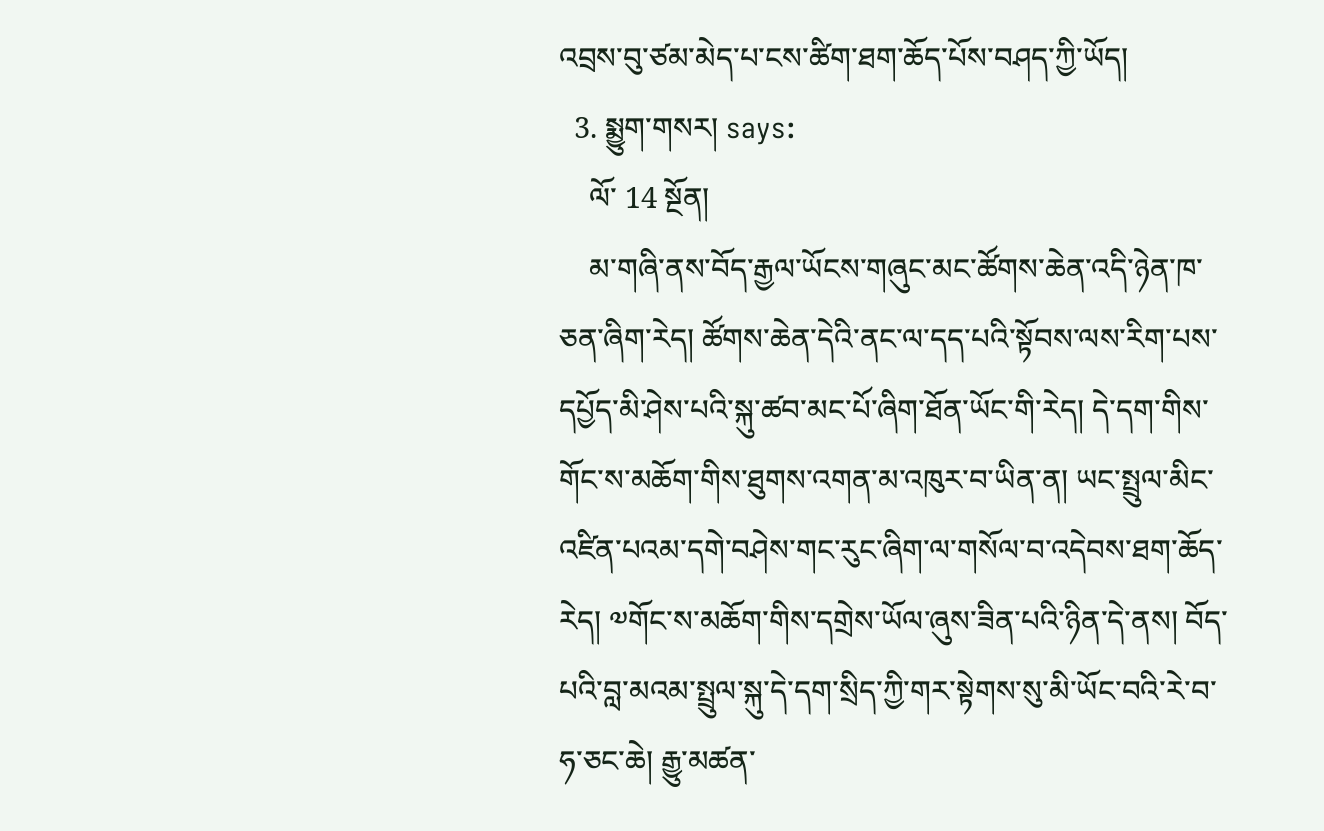འབྲས་བུ་ཙམ་མེད་པ་ངས་ཚིག་ཐག་ཆོད་པོས་བཤད་ཀྱི་ཡོད།
  3. སྨྱུག་གསར། says:
    ལོ་ 14 སྔོན།
    མ་གཞི་ནས་བོད་རྒྱལ་ཡོངས་གཞུང་མང་ཚོགས་ཆེན་འདི་ཉེན་ཁ་ཅན་ཞིག་རེད། ཚོགས་ཆེན་དེའི་ནང་ལ་དད་པའི་སྟོབས་ལས་རིག་པས་དཔྱོད་མི་ཤེས་པའི་སྐུ་ཚབ་མང་པོ་ཞིག་ཐོན་ཡོང་གི་རེད། དེ་དག་གིས་གོང་ས་མཆོག་གིས་ཐུགས་འགན་མ་འཁུར་བ་ཡིན་ན། ཡང་སྤྲུལ་མིང་འཛིན་པའམ་དགེ་བཤེས་གང་རུང་ཞིག་ལ་གསོལ་བ་འདེབས་ཐག་ཆོད་རེད། ༧གོང་ས་མཆོག་གིས་དགྲེས་ཡོལ་ཞུས་ཟིན་པའི་ཉིན་དེ་ནས། བོད་པའི་བླ་མའམ་སྤྲུལ་སྐུ་དེ་དག་སྲིད་ཀྱི་གར་སྟེགས་སུ་མི་ཡོང་བའི་རེ་བ་ཧ་ཅང་ཆེ། རྒྱུ་མཚན་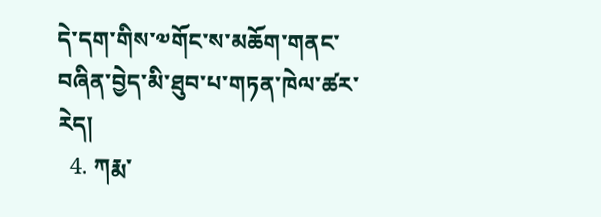དེ་དག་གིས་༧གོང་ས་མཆོག་གནང་བཞིན་བྱེད་མི་ཐུབ་པ་གཏན་ཁེལ་ཚར་རེད།
  4. ཀརྨ་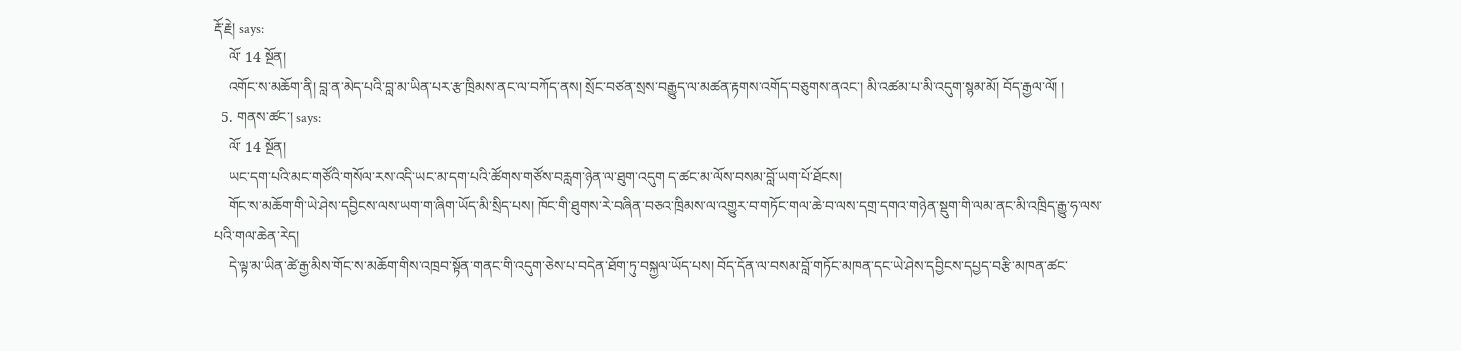རྡོ་རྗེ། says:
    ལོ་ 14 སྔོན།
    འགོང་ས་མཆོག་ནི། བླ་ན་མེད་པའི་བླ་མ་ཡིན་པར་རྩ་ཁྲིམས་ནང་ལ་བཀོད་ནས། སྲོང་བཙན་སྲས་བརྒྱུད་ལ་མཚན་རྟགས་འགོད་བཅུགས་ནའང་། མི་འཚམ་པ་མི་འདུག་སྙམ་མོ། བོད་རྒྱལ་ལོ། །
  5. གནས་ཚང་། says:
    ལོ་ 14 སྔོན།
    ཡང་དག་པའི་མང་གཙོའི་གསོལ་རས་འདི་ཡང་མ་དག་པའི་ཚོགས་གཙོས་བརླག་ཉེན་ལ་ཐུག་འདུག ད་ཚང་མ་ལོས་བསམ་བློ་ཡག་པོ་ཐོངས།
    གོང་ས་མཆོག་གི་ཡེ་ཤེས་དབྱིངས་ལས་ཡག་ག་ཞིག་ཡོད་མི་སྲིད་པས། ཁོང་གི་ཐུགས་རེ་བཞིན་བཅའ་ཁྲིམས་ལ་འགྱུར་བ་གཏོང་གལ་ཆེ་བ་ལས་དགྲ་དགའ་གཉེན་སྡུག་གི་ལམ་ནང་མི་འཁྲིད་རྒྱུ་ཧ་ལས་པའི་གལ་ཆེན་རེད།
    དེ་ལྟ་མ་ཡིན་ཚེ་རྒྱ་མིས་གོང་ས་མཆོག་གིས་འཁྲབ་སྟོན་གནང་གི་འདུག་ཅེས་པ་བདེན་ཐོག་ཏུ་བསྐྱལ་ཡོད་པས། བོད་དོན་ལ་བསམ་བློ་གཏོང་མཁན་དང་ཡེ་ཤེས་དབྱིངས་དཔྱད་བརྩི་མཁན་ཚང་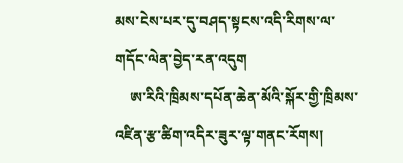མས་ངེས་པར་དུ་བཤད་སྟངས་འདི་རིགས་ལ་གདོང་ལེན་བྱེད་རན་འདུག
    ཨ་རིའི་ཁྲིམས་དཔོན་ཆེན་མོའི་སྐོར་གྱི་ཁྲིམས་འཛིན་རྩ་ཚིག་འདིར་ཟུར་ལྟ་གནང་རོགས།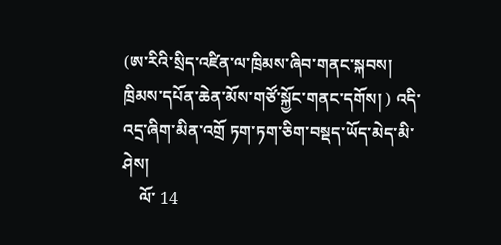(ཨ་རིའི་སྲིད་འཛིན་ལ་ཁྲིམས་ཞིབ་གནང་སྐབས། ཁྲིམས་དཔོན་ཆེན་མོས་གཙོ་སྐྱོང་གནང་དགོས། ) འདི་འདྲ་ཞིག་མིན་འགྲོ ཏག་ཏག་ཅིག་བསྡད་ཡོད་མེད་མི་ཤེས།
    ལོ་ 14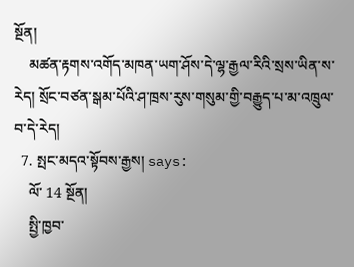སྔོན།
    མཚན་རྟགས་འགོད་མཁན་ཡག་ཤོས་དེ་ལྷ་རྒྱལ་རིའི་སྲས་ཡིན་ས་རེད། སྲོང་བཙན་སྒམ་པོའི་ཤ་ཁྲས་རུས་གསུམ་གྱི་བརྒྱུད་པ་མ་འཁྲུལ་བ་དེ་རེད།
  7. སྤང་མདའ་སྟོབས་རྒྱས། says:
    ལོ་ 14 སྔོན།
    སྤྱི་ཁྱབ་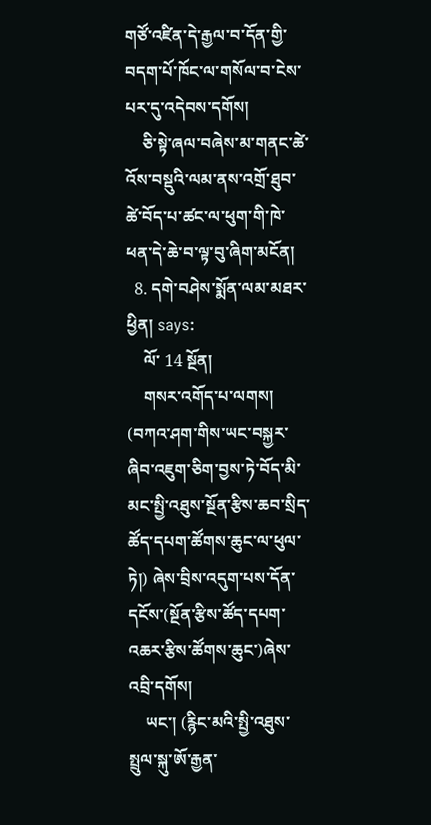གཙོ་འཛིན་དེ་རྒྱལ་བ་དོན་གྱི་བདག་པོ་ཁོང་ལ་གསོལ་བ་ངེས་པར་དུ་འདེབས་དགོས།
    ཅི་སྟེ་ཞལ་བཞེས་མ་གནང་ཚེ་འོས་བསྡུའི་ལམ་ནས་འགྲོ་ཐུབ་ཚེ་བོད་པ་ཚང་ལ་ཕུག་གི་ཁེ་ཕན་དེ་ཆེ་བ་ལྟ་བུ་ཞིག་མངོན།
  8. དགེ་བཤེས་སྨོན་ལམ་མཐར་ཕྱིན། says:
    ལོ་ 14 སྔོན།
    གསར་འགོད་པ་ལགས། (བཀའ་ཤག་གིས་ཡང་བསྐྱར་ཞིབ་འཇུག་ཅིག་བྱས་ཏེ་བོད་མི་མང་སྤྱི་འཐུས་སྔོན་རྩིས་ཆབ་སྲིད་ཚོད་དཔག་ཚོགས་ཆུང་ལ་ཕུལ་ཏེ།) ཞེས་བྲིས་འདུག་པས་དོན་དངོས་(སྔོན་རྩིས་ཚོད་དཔག་འཆར་རྩིས་ཚོགས་ཆུང་)ཞེས་འབྲི་དགོས།
    ཡང་། (རྙིང་མའི་སྤྱི་འཐུས་སྤྲུལ་སྐུ་ཨོ་རྒྱན་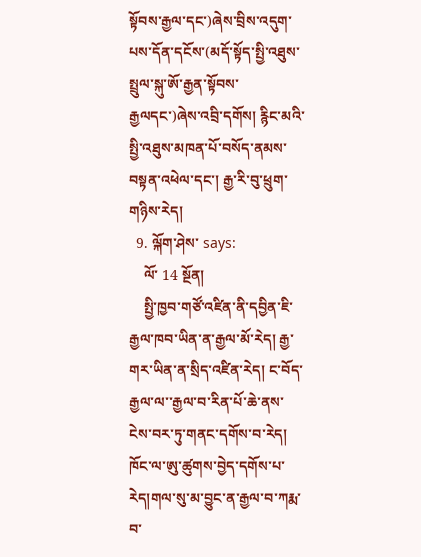སྟོབས་རྒྱལ་དང་)ཞེས་བྲིས་འདུག་པས་དོན་དངོས་(མདོ་སྟོད་སྤྱི་འཐུས་སྤྲུལ་སྐུ་ཨོ་རྒྱན་སྟོབས་རྒྱལདང་)ཞེས་འབྲི་དགོས། རྙིང་མའི་སྤྱི་འཐུས་མཁན་པོ་བསོད་ནམས་བསྟན་འཕེལ་དང་། རྒྱ་རི་བུ་ཕྲུག་གཉིས་རེད།
  9. ལྐོག་ཤེས་ says:
    ལོ་ 14 སྔོན།
    སྤྱི་ཁྱབ་གཙོ་འཛིན་ནི་དབྱིན་ཇི་རྒྱལ་ཁབ་ཡིན་ན་རྒྱལ་མོ་རེད། རྒྱ་གར་ཡིན་ན་སྲིད་འཛིན་རེད། ང་བོད་རྒྱལ་ལ་་རྒྱལ་བ་རིན་པོ་ཆེ་ནས་ངེས་བར་ཏུ་གནང་དགོས་བ་རེད། ཁོང་ལ་ཨུ་ཚུགས་བྱེད་དགོས་པ་རེད།གལ་སུ་མ་བྱུང་ན་རྒྱལ་བ་ཀརྨ་བ་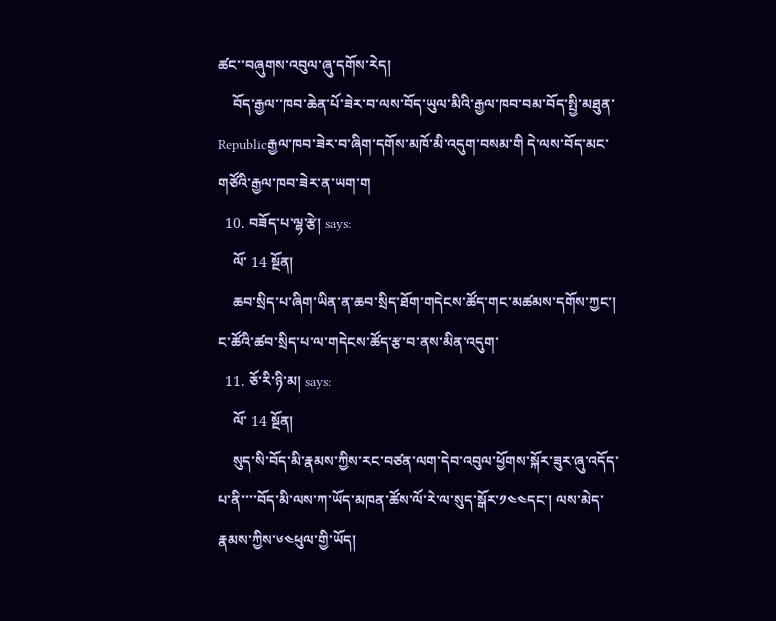ཚང་་བཞུགས་འབུལ་ཞུ་དགོས་རེད།
    བོད་རྒྱལ་་ཁབ་ཆེན་པོ་ཟེར་བ་ལས་བོད་ཡུལ་མིའི་རྒྱལ་ཁབ་བམ་བོད་སྤྱི་མཐུན་Republicརྒྱལ་ཁབ་ཟེར་བ་ཞིག་དགོས་མཁོ་མི་འདུག་བསམ་གི དེ་ལས་བོད་མང་གཙོའི་རྒྱལ་ཁབ་ཟེར་ན་ཡག་ག
  10. བཟོད་པ་ལྷ་རྩེ། says:
    ལོ་ 14 སྔོན།
    ཆབ་སྲིད་པ་ཞིག་ཡིན་ན་ཆབ་སྲིད་ཐོག་གདེངས་ཚོད་གང་མཚམས་དགོས་ཀྱང་། ང་ཚོའི་ཚབ་སྲིད་པ་ལ་གདེངས་ཚོད་རྩ་བ་ནས་མིན་འདུག་
  11. ཅོ་རི་ཉི་མ། says:
    ལོ་ 14 སྔོན།
    སུད་སི་བོད་མི་རྣམས་ཀྱིས་རང་བཙན་ལག་དེབ་འབུལ་ཕྱོགས་སྐོར་ཟུར་ཞུ་འདོད་པ་ནི་་་་བོད་མི་ལས་ཀ་ཡོད་མཁན་ཚོས་ལོ་རེ་ལ་སུད་སྒོར་༡༤༤དང་། ལས་མེད་རྣམས་ཀྱིས་༦༤ཕུལ་གྱི་ཡོད།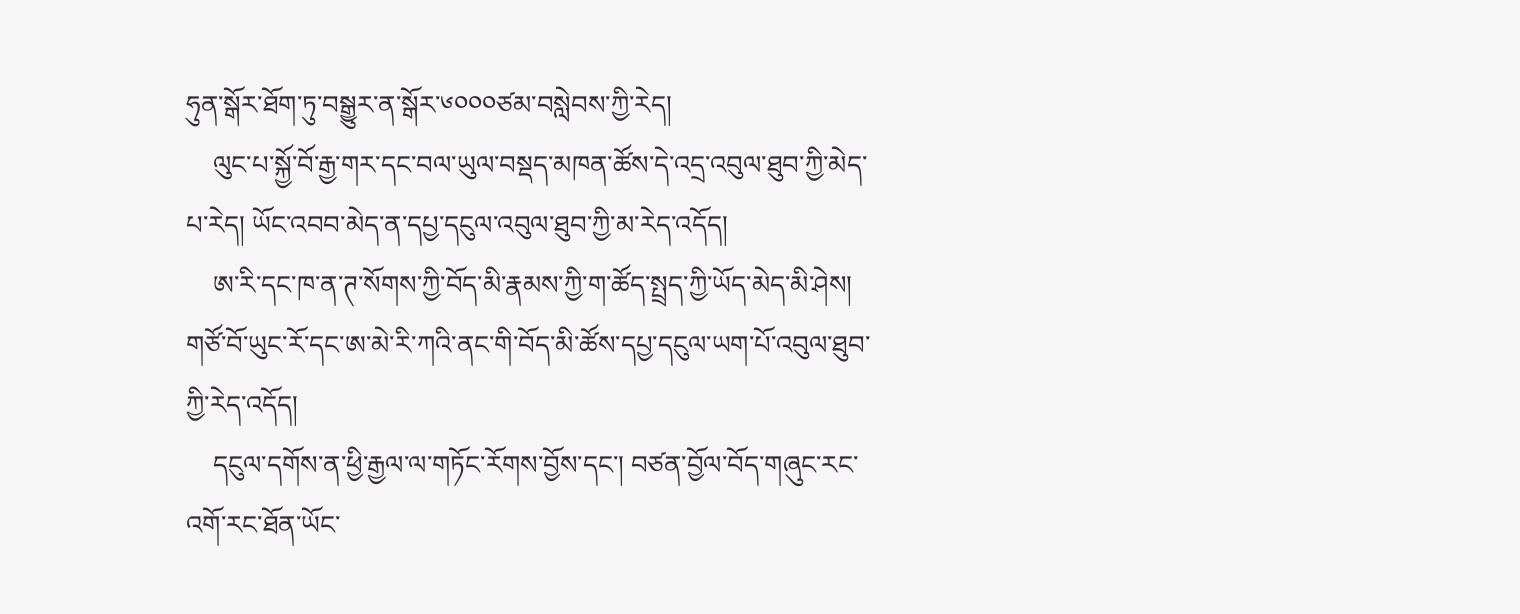ཧུན་སྒོར་ཐོག་ཏུ་བསྒྱུར་ན་སྒོར་༦༠༠༠ཙམ་བསླེབས་ཀྱི་རེད།
    ལུང་པ་སྐྱོ་བོ་རྒྱ་གར་དང་བལ་ཡུལ་བསྡད་མཁན་ཚོས་དེ་འདྲ་འབུལ་ཐུབ་ཀྱི་མེད་པ་རེད། ཡོང་འབབ་མེད་ན་དཔྱ་དངུལ་འབུལ་ཐུབ་ཀྱི་མ་རེད་འདོད།
    ཨ་རི་དང་ཁ་ན་ཊ་སོགས་ཀྱི་བོད་མི་རྣམས་ཀྱི་ག་ཚོད་སྤྲད་ཀྱི་ཡོད་མེད་མི་ཤེས། གཙོ་བོ་ཡུང་རོ་དང་ཨ་མེ་རི་ཀའི་ནང་གི་བོད་མི་ཚོས་དཔྱ་དངུལ་ཡག་པོ་འབུལ་ཐུབ་ཀྱི་རེད་འདོད།
    དངུལ་དགོས་ན་ཕྱི་རྒྱལ་ལ་གཏོང་རོགས་བྱོས་དང་། བཙན་བྱོལ་བོད་གཞུང་རང་འགོ་རང་ཐོན་ཡོང་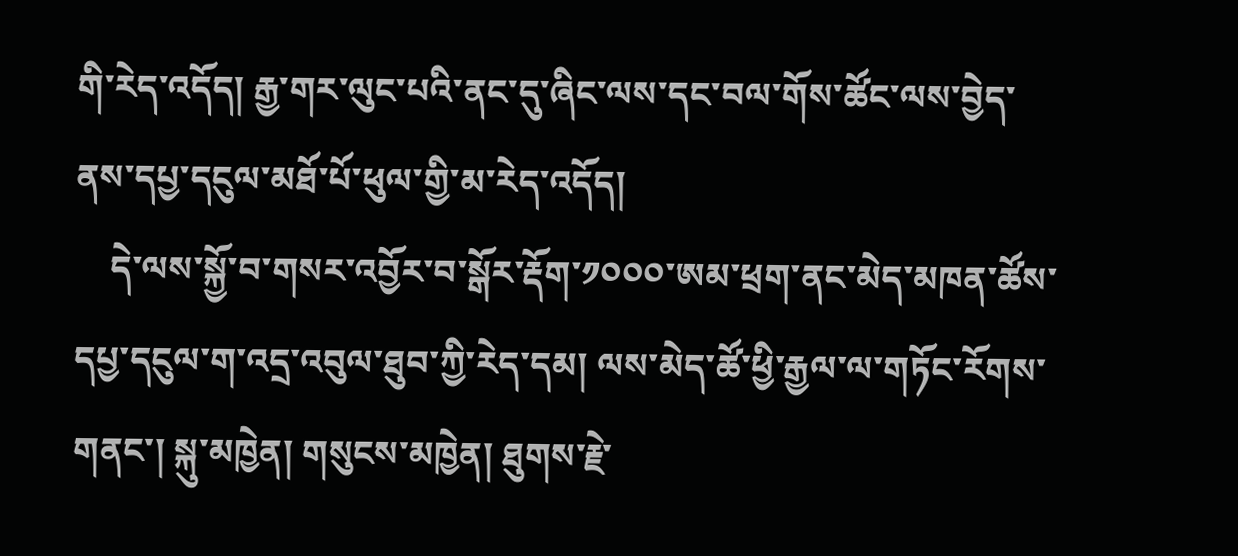གི་རེད་འདོད། རྒྱ་གར་ལུང་པའི་ནང་དུ་ཞིང་ལས་དང་བལ་གོས་ཚོང་ལས་བྱེད་ནས་དཔྱ་དངུལ་མཐོ་པོ་ཕུལ་གྱི་མ་རེད་འདོད།
    དེ་ལས་སྐྱོ་བ་གསར་འབྱོར་བ་སྒོར་རྡོག་༡༠༠༠་ཨམ་ཕྲག་ནང་མེད་མཁན་ཚོས་དཔྱ་དངུལ་ག་འདྲ་འབུལ་ཐུབ་ཀྱི་རེད་དམ། ལས་མེད་ཚོ་ཕྱི་རྒྱལ་ལ་གཏོང་རོགས་གནང་། སྐུ་མཁྱེན། གསུངས་མཁྱེན། ཐུགས་རྗེ་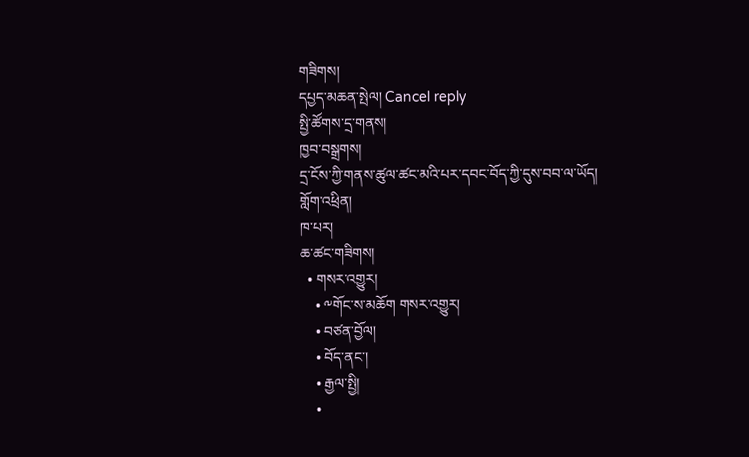གཟིགས།
དཔྱད་མཆན་སྤེལ། Cancel reply
སྤྱི་ཚོགས་དྲ་གནས།
ཁྱབ་བསྒྲགས།
དྲ་ངོས་ཀྱི་གནས་ཚུལ་ཚང་མའི་པར་དབང་བོད་ཀྱི་དུས་བབ་ལ་ཡོད།
གློག་འཕྲིན།
ཁ་པར།
ཆ་ཚང་གཟིགས།
  • གསར་འགྱུར།
    • ༸གོང་ས་མཆོག གསར་འགྱུར།
    • བཙན་བྱོལ།
    • བོད་ནང་།
    • རྒྱལ་སྤྱི།
    •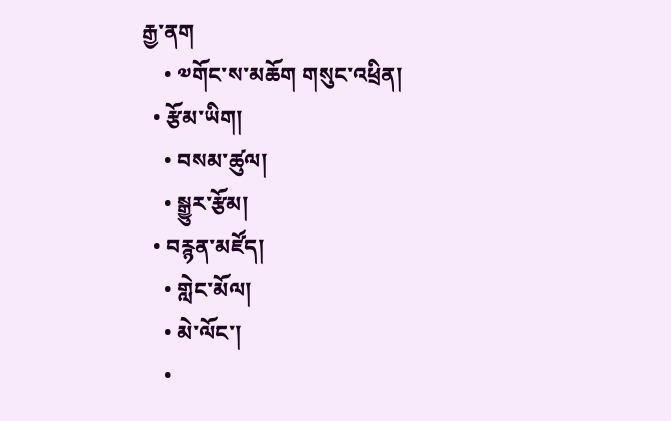རྒྱ་ནག
    • ༧གོང་ས་མཆོག གསུང་འཕྲིན།
  • རྩོམ་ཡིག།
    • བསམ་ཚུལ།
    • སྒྱུར་རྩོམ།
  • བརྙན་མཛོད།
    • གླེང་མོལ།
    • མེ་ལོང་།
    •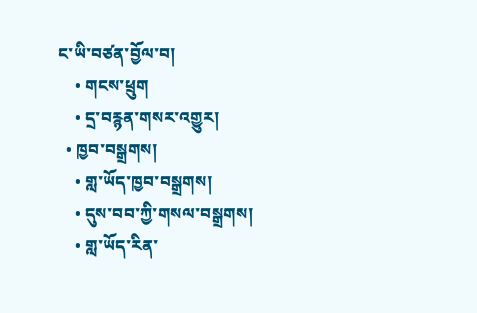ང་ཡི་བཙན་བྱོལ་བ།
    • གངས་ཕྲུག
    • དྲ་བརྙན་གསར་འགྱུར།
  • ཁྱབ་བསྒྲགས།
    • གླ་ཡོད་ཁྱབ་བསྒྲགས།
    • དུས་བབ་ཀྱི་གསལ་བསྒྲགས།
    • གླ་ཡོད་རིན་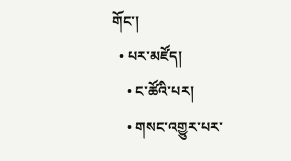གོང་།
  • པར་མཛོད།
    • ང་ཚོའི་པར།
    • གསང་འགྱུར་པར་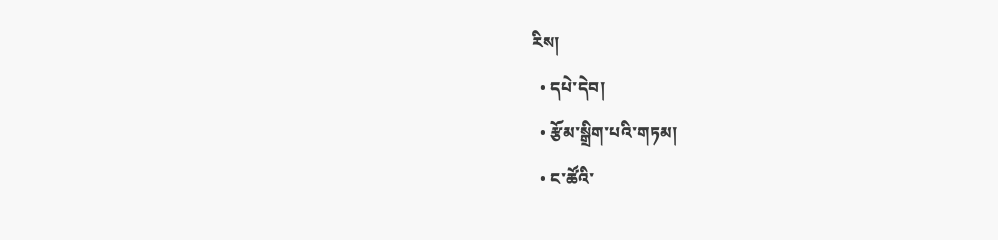རིས།
  • དཔེ་དེབ།
  • རྩོམ་སྒྲིག་པའི་གཏམ།
  • ང་ཚོའི་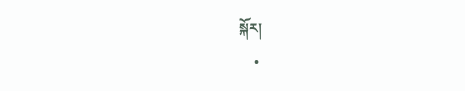སྐོར།
    •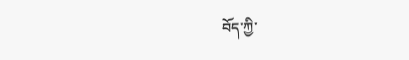བོད་ཀྱི་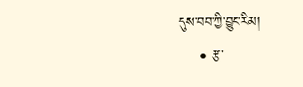དུས་བབ་ཀྱི་བྱུང་རིམ།
    • རྩ་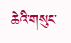ཆེའི་གསུང་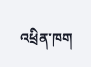འཕྲིན་ཁག